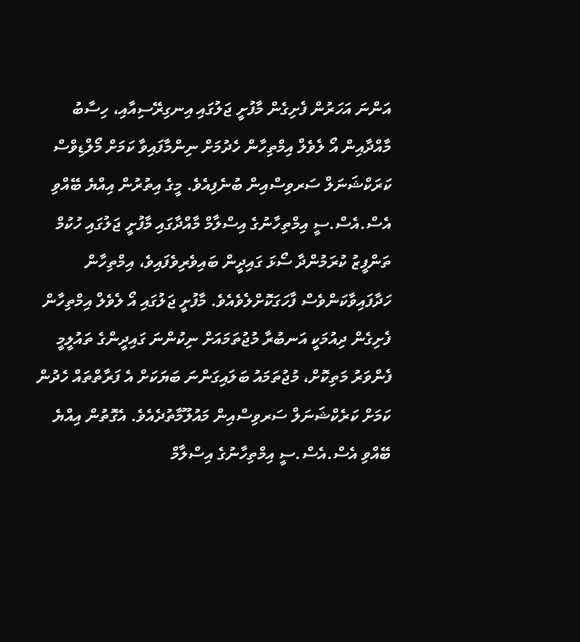އަންނަ އަހަރުން ފެށިގެން މާފުށީ ޖަލުގައި އިނގިރޭސިއާއި، ހިސާބު މާއްދާއިން އޯ ލެވެލް އިމްތިހާން ހެދުމަށް ނިންމާފައިވާ ކަމަށް މޯލްޑިވްސް ކަރަކްޝަނަލް ސަރވިސްއިން ބުނެފިއެވެ. މީގެ އިތުރުން އިއްޔެ ބޭއްވި އެސް.އެސް.ސީ އިމްތިހާނުގެ އިސްލާމް މާއްދާގައި މާފުށީ ޖަލުގައި ހުކުމް ތަންފީޒު ކުރަމުންދާ ސޯޅަ ގައިދީން ބައިވެރިވެފައިވެ، އިމްތިހާން ހަދާފައިވާކަންވެސް ފާހަގަކޮށްލެވެއެވެ. މާފުށީ ޖަލުގައި އޯ ލެވެލް އިމްތިހާން ފެށިގެން ދިއުމަކީ އަނބުރާ މުޖުތަމައަށް ނިކުންނަ ގައިދީންގެ ތައުލީމީ ފެންވަރު މަތިކޮށް، މުޖުތަމައު ބަލައިގަންނަ ބަޔަކަށް އެ ފަރާތްތައް ހެދުން ކަމަށް ކަރެކްޝަނަލް ސަރވިސްއިން މައުލޫމާތުދެއެވެ. އެގޮތުން އިއްޔެ ބޭއްވި އެސް.އެސް.ސީ އިމްތިހާނުގެ އިސްލާމް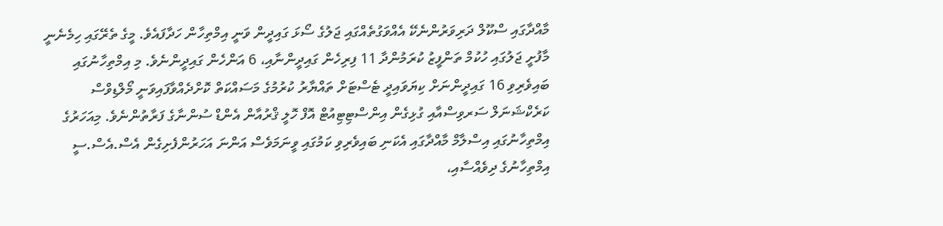މާއްދާގައި ސްކޫލް ދަރިވަރުންނެކޭ އެއްވަގުތެއްގައި ޖަލުގެ ސޯޅަ ގައިދީން ވަނީ އިމްތިހާން ހަދާފައެވެ. މީގެ ތެރޭގައި ހިމެނެނީ މާފުށީ ޖަލުގައި ހުކުމް ތަންފީޒު ކުރަމުންދާ 11 ފިރިހެން ގައިދީންނާއި، 6 އަންހެން ގައިދީންނެވެ. މި އިމްތިހާނުގައި ބައިވެރިވި 16 ގައިދީންނަށް ކިޔަވައިދީ ޓެސްޓަށް ތައްޔާރު ކުރުމުގެ މަސައްކަތް ކޮށްދެއްވާފައިވަނީ މޯލްޑިވްސް ކަރެކްޝަނަލް ސަރވިސްއާއި ގުޅިގެން އިންސްޓިޓިއުޓް އޮފް ހޮލީ ޤްރުއާން އެންޑް ސުންނާގެ ފަރާތުންނެވެ. މިއަހަރުގެ އިމްތިހާނުގައި އިސްލާމް މާއްދާގައި އެކަނި ބައިވެރިވި ކަމުގައި ވީނަމަވެސް އަންނަ އަހަރުންފެށިގެން އެސް.އެސް.ސީ އިމްތިހާނުގެ ދިވެއްސާއި،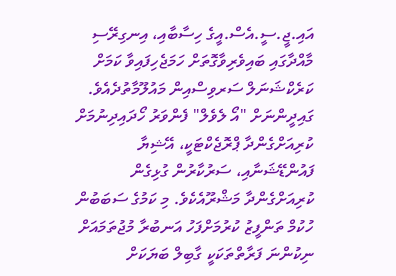އައި.ޖީ.ސީ.އެސް.އީގެ ހިސާބާއި، އިނގިރޭސި މާއްދާގައި ބައިވެރިވާގޮތަށް ހަމަޖެހިފައިވާ ކަމަށް ކަރެކްޝަނަލް ސަރވިސްއިން މައުލޫމާތުދެއެވެ. ގައިދީންނަށް "އޯ ލެވެލް" ފެންވަރު ހޯދައިދިނުމަށް ކުރިއަށްގެންދާ ޕްރޮޖެކްޓަކީ، އޭޝިޔާ ފައުންޑޭޝަނާއި، ސަރުކާރުން ގުޅިގެން ކުރިއަށްގެންދާ މަޝްރޫއެކެވެ. މި ކަމުގެ ސަބަބުން ހުކުމް ތަންފީޒު ކުރުމަށްފަހު އަނބުރާ މުޖުތަމައަށް ނިކުންނަ ފަރާތްތަކަކީ ގާބިލް ބަޔަކަށް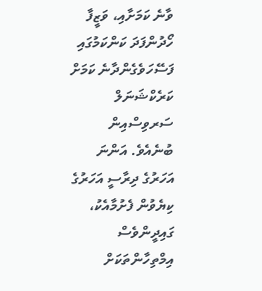ވާނެ ކަމަށާއި، ވަޒީފާ ހޯދުންފަދަ ކަންކަމުގައި ފަސޭހަވެގެންދާނެ ކަމަށް ކަރެކްޝަނަލް ސަރވިސްއިން ބުނެއެވެ. އަންނަ އަހަރުގެ ދިރާސީ އަހަރުގެ ކިޔެވުން ފެށުމާއެކު، ގައިދީންވެސް އިމްތިހާންތަކަށް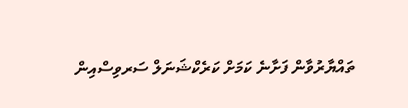ތައްޔާރުވާން ފަށާނެ ކަމަށް ކަރެކްޝަނަލް ސަރވިސްއިން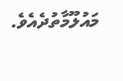މައުލޫމާތުދެއެވެ.